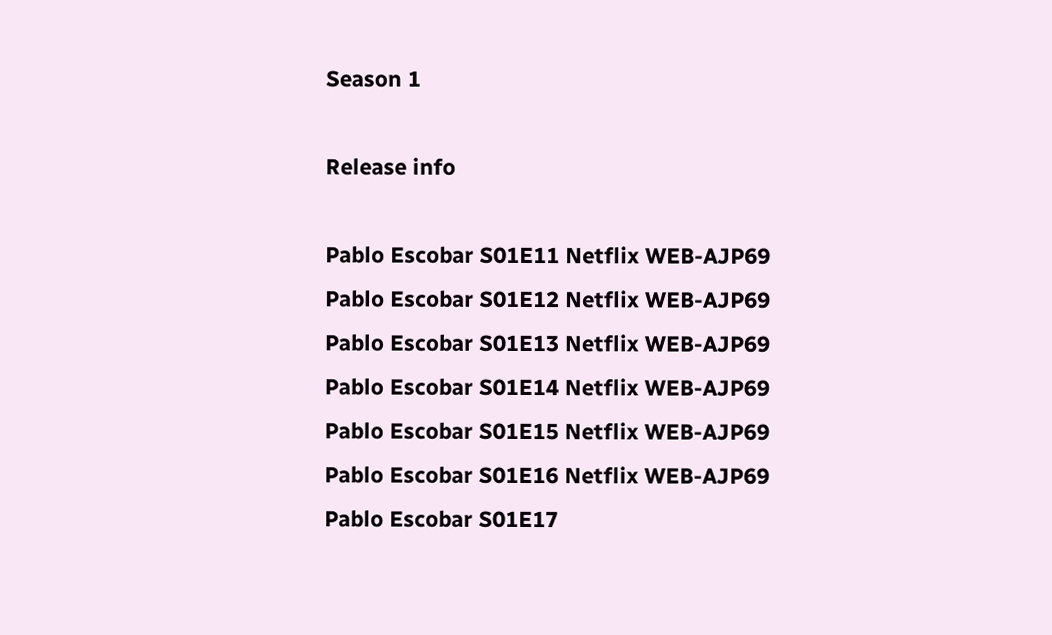Season 1

Release info

Pablo Escobar S01E11 Netflix WEB-AJP69
Pablo Escobar S01E12 Netflix WEB-AJP69
Pablo Escobar S01E13 Netflix WEB-AJP69
Pablo Escobar S01E14 Netflix WEB-AJP69
Pablo Escobar S01E15 Netflix WEB-AJP69
Pablo Escobar S01E16 Netflix WEB-AJP69
Pablo Escobar S01E17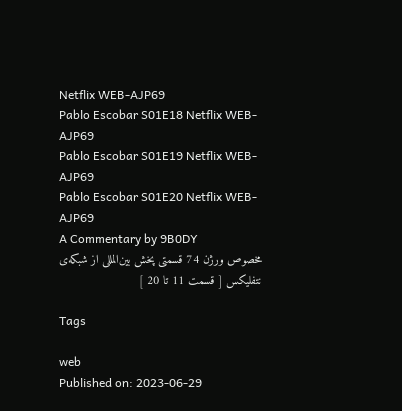Netflix WEB-AJP69
Pablo Escobar S01E18 Netflix WEB-AJP69
Pablo Escobar S01E19 Netflix WEB-AJP69
Pablo Escobar S01E20 Netflix WEB-AJP69
A Commentary by 9B0DY
مخصوص ورژن 74 قسمتی پخش بین‌المللی از شبکه‌ی نتفلیکس [ قسمت 11 تا 20 ]

Tags

web
Published on: 2023-06-29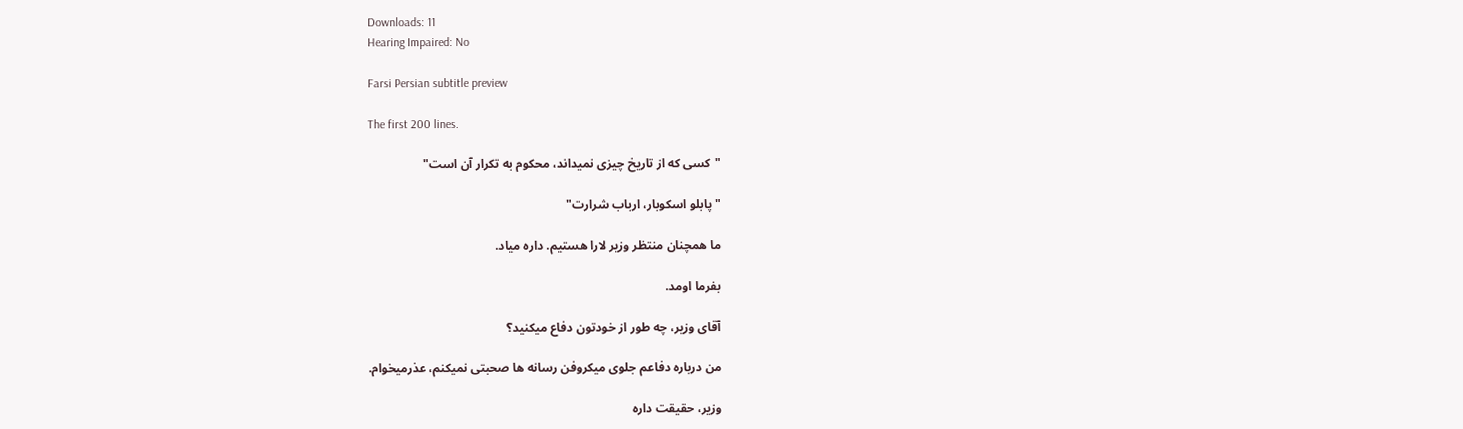Downloads: 11
Hearing Impaired: No

Farsi Persian subtitle preview

The first 200 lines.

"کسی که از تاریخ چیزی نمیداند، محکوم به تکرار آن است"

"پابلو اسکوبار، ارباب شرارت"

ما همچنان منتظر وزیر لارا هستیم. داره میاد.

بفرما اومد.

آقای وزیر، چه طور از خودتون دفاع میکنید؟

من درباره دفاعم جلوی میکروفن رسانه ها صحبتی نمیکنم، عذرمیخوام.

وزیر، حقیقت داره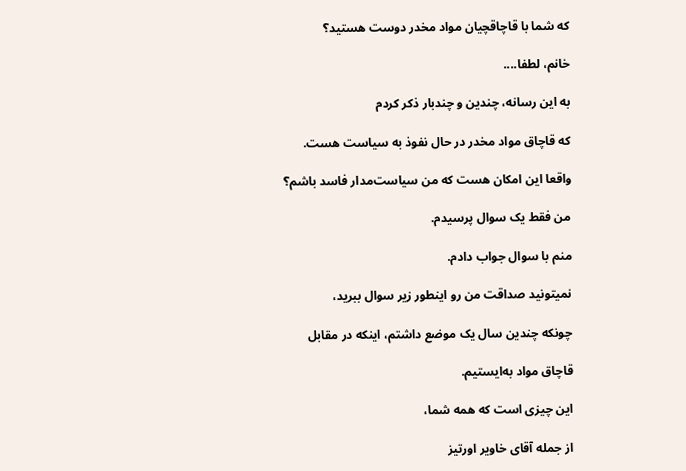که شما با قاچاقچیان مواد مخدر دوست هستید؟

خانم، لطفا....

به این رسانه، چندین و چندبار ذکر کردم

که قاچاق مواد مخدر در حال نفوذ به سیاست هست.

واقعا این امکان هست که من سیاست‌مدار فاسد باشم؟

من فقط یک سوال پرسیدم.

منم با سوال جواب دادم.

نمیتونید صداقت من رو اینطور زیر سوال ببرید،

چونکه چندین سال یک موضع داشتم، اینکه در مقابل

قاچاق مواد به‌ایستیم.

این چیزی است که همه شما،

از جمله آقای خاویر اورتیز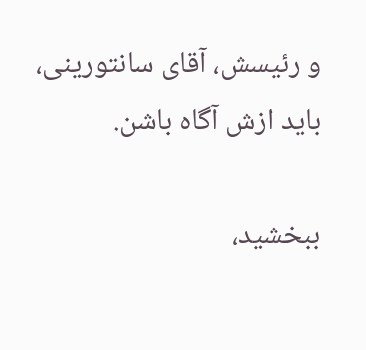و رئیسش، آقای سانتورینی، باید ازش آگاه باشن.

ببخشید،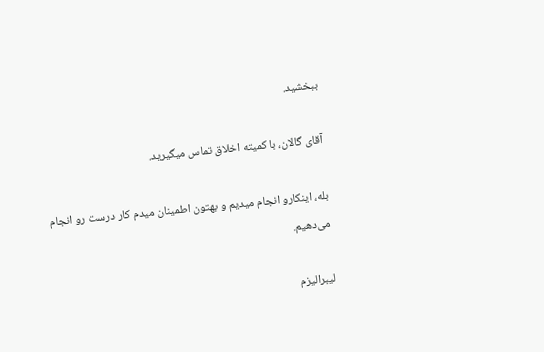ببخشید.

آقای گالان، با کمیته اخلاق تماس میگیرید.

بله، اینکارو انجام میدیم و بهتون اطمینان میدم کار درست رو انجام می‌‌دهیم.

لیبرالیزم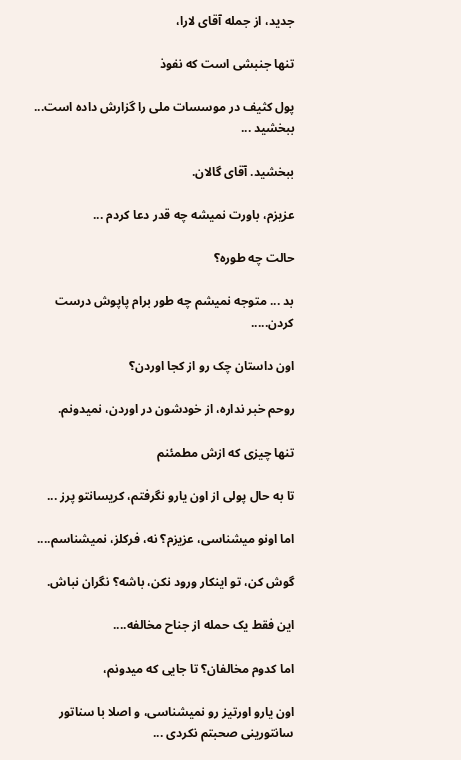جدید، از جمله آقای لارا،

تنها جنبشی است که نفوذ

پول کثیف در موسسات ملی را گزارش داده است... ببخشید ...

ببخشید. آقای گالان.

عزیزم، باورت نمیشه چه قدر دعا کردم ...

حالت چه طوره؟

بد ... متوجه نمیشم چه طور برام پاپوش درست کردن.....

اون داستان چک رو از کجا اوردن؟

روحم خبر نداره، از خودشون در اوردن، نمیدونم.

تنها چیزی که ازش مطمئنم

تا به حال پولی از اون یارو نگرفتم، کریسانتو پرز ...

اما اونو میشناسی، عزیزم؟ نه، فرکلز، نمیشناسم....

گوش کن، تو اینکار ورود نکن، باشه؟ نگران نباش.

این فقط یک حمله از جناح مخالفه....

اما کدوم مخالفان؟ تا جایی که میدونم،

اون یارو اورتیز رو نمیشناسی، و اصلا با سناتور سانتورینی صحبتم نکردی ...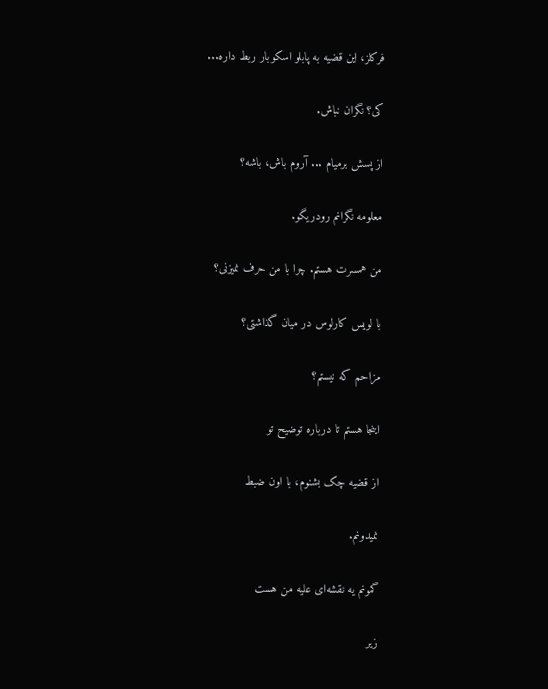فرکلز، این قضیه به پابلو اسکوبار ربط داره...

کی؟ نگران نباش.

از پسش برمیام ... آروم باش، باشه؟

معلومه نگرانم رودریگو.

من همسرت هستم. چرا با من حرف نمیزنی؟

با لویس کارلوس در میان گذاشتی؟

مزاحم که نیستم؟

اینجا هستم تا درباره توضیح تو

از قضیه چک بشنوم، با اون ضبط

نمیدونم.

گمونم یه نقشه‌ای علیه من هست

زیر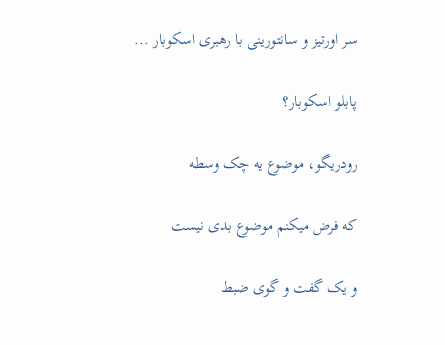سر اورتیز و سانتورینی با رهبری اسکوبار ...

پابلو اسکوبار؟

رودریگو، موضوع یه چک وسطه

که فرض میکنم موضوع بدی نیست

و یک گفت و گوی ضبط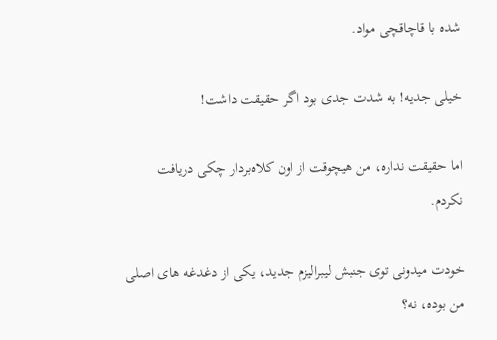شده با قاچاقچی مواد.

خیلی جدیه! به شدت جدی بود اگر حقیقت داشت!

اما حقیقت نداره، من هیچوقت از اون کلاه‌بردار چکی دریافت نکردم.

خودت میدونی توی جنبش لیبرالیزم جدید، یکی از دغدغه های اصلی من بوده، نه؟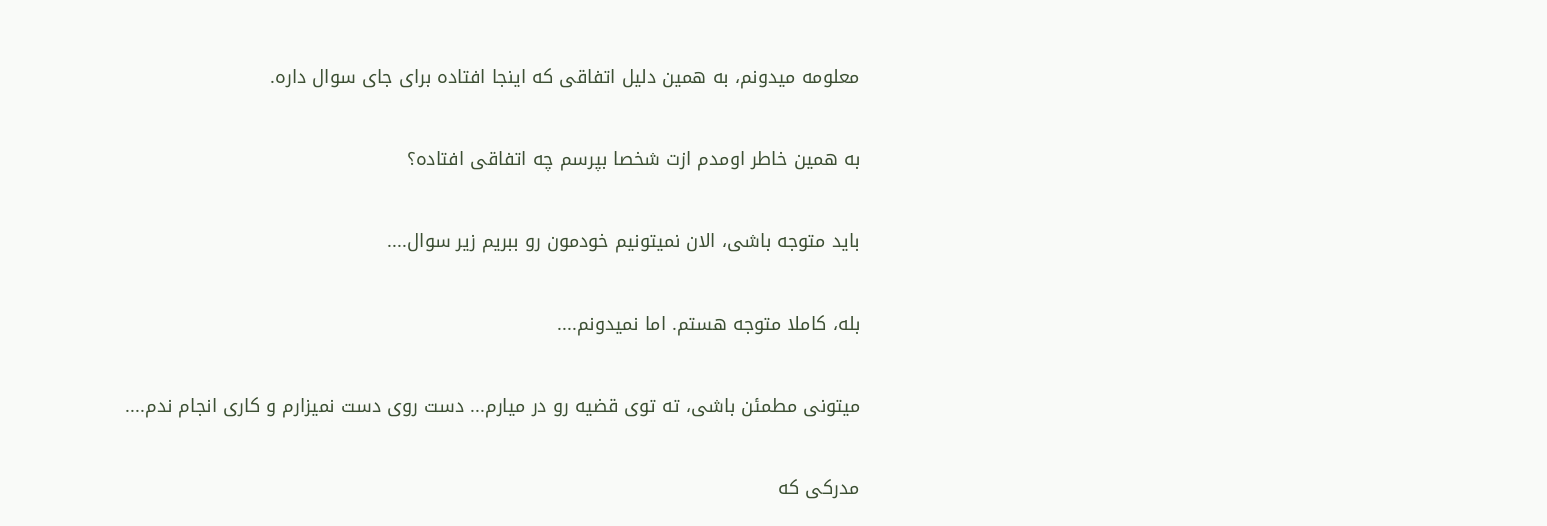معلومه میدونم، به همین دلیل اتفاقی که اینجا افتاده برای جای سوال داره.

به همین خاطر اومدم ازت شخصا بپرسم چه اتفاقی افتاده؟

باید متوجه باشی، الان نمیتونیم خودمون رو ببریم زیر سوال....

بله، کاملا متوجه هستم. اما نمیدونم....

میتونی مطمئن باشی، ته توی قضیه رو در میارم... دست روی دست نمیزارم و کاری انجام ندم....

مدرکی که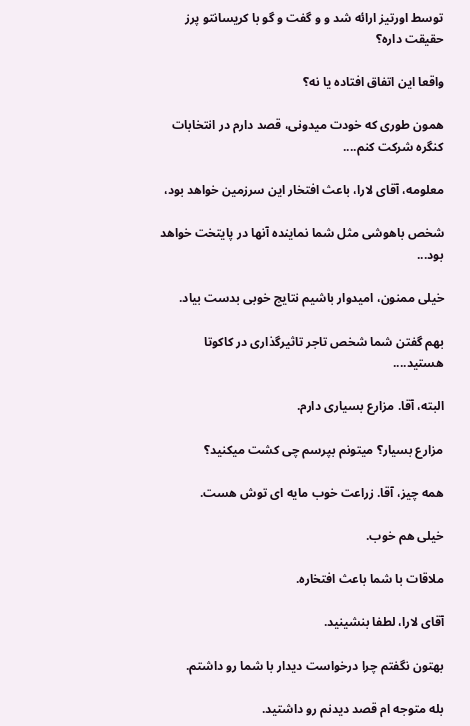توسط اورتیز ارائه شد و و گفت و گو با کریسانتو پرز حقیقت داره؟

واقعا این اتفاق افتاده یا نه؟

همون طوری که خودت میدونی، قصد دارم در انتخابات کنگره شرکت کنم....

معلومه، آقای لارا، باعث افتخار این سرزمین خواهد بود،

شخص باهوشی مثل شما نماینده آنها در پایتخت خواهد بود...

خیلی ممنون، امیدوار باشیم نتایج خوبی بدست بیاد.

بهم گفتن شما شخص تاجر تاثیرگذاری در کاکوتا هستید....

البته، آقا. مزارع بسیاری دارم.

مزارع بسیار؟ میتونم بپرسم چی کشت میکنید؟

همه چیز، آقا. زراعت خوب مایه ای توش هست.

خیلی هم خوب.

ملاقات با شما باعث افتخاره.

آقای لارا، لطفا بنشینید.

بهتون نگفتم چرا درخواست دیدار با شما رو داشتم.

بله متوجه ام قصد دیدنم رو داشتید.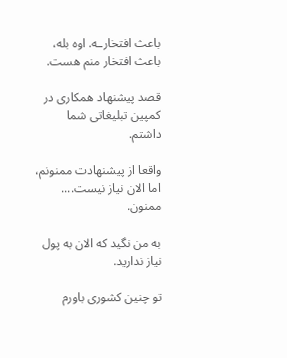باعث افتخارـه. اوه بله، باعث افتخار منم هست.

قصد پیشنهاد همکاری در کمپین تبلیغاتی شما داشتم.

واقعا از پیشنهادت ممنونم، اما الان نیاز نیست.... ممنون.

به من نگید که الان به پول نیاز ندارید.

تو چنین کشوری باورم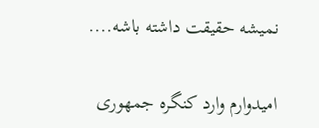نمیشه حقیقت داشته باشه....

امیدوارم وارد کنگره جمهوری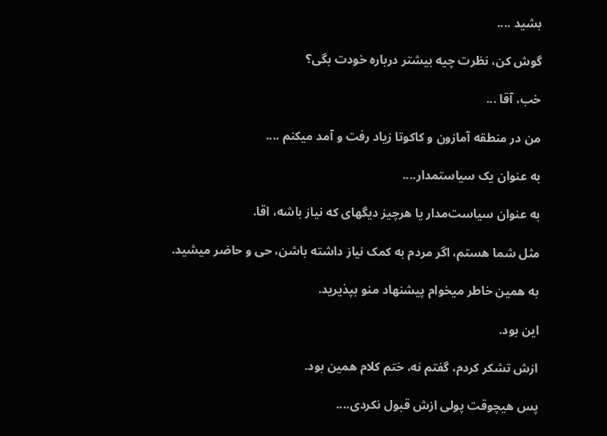بشید ....

گوش کن، نظرت چیه بیشتر درباره خودت بگی؟

خب، آقا ...

من در منطقه آمازون و کاکوتا زیاد رفت و آمد میکنم ....

به عنوان یک سیاستمدار....

به عنوان سیاست‌مدار یا هرچیز دیگهای که نیاز باشه، اقا.

مثل شما هستم، اگر مردم به کمک نیاز داشته باشن، حی و حاضر میشید.

به همین خاطر میخوام پیشنهاد منو بپذیرید.

این بود.

ازش تشکر کردم، گفتم نه، ختم کلام همین بود.

پس هیچوقت پولی ازش قبول نکردی....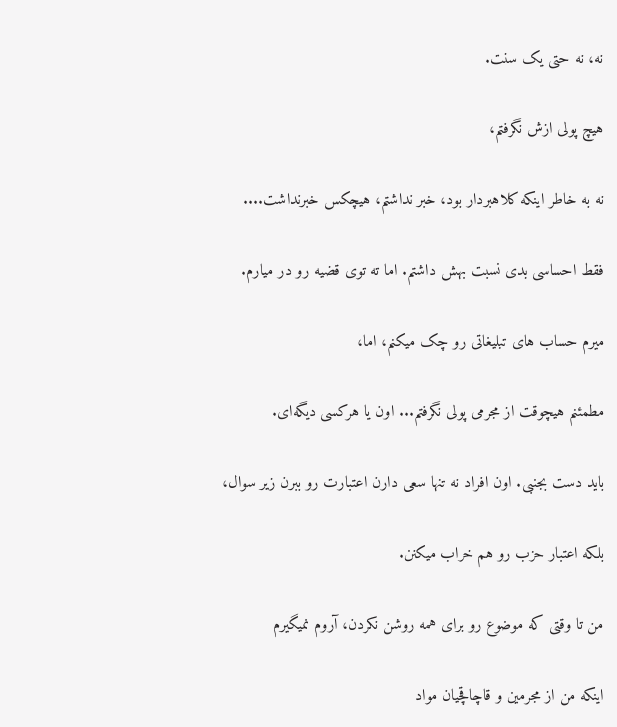نه، نه حتی یک سنت.

هیچ پولی ازش نگرفتم،

نه به خاطر اینکه کلاهبردار بود، خبر نداشتم، هیچکس خبرنداشت....

فقط احساسی بدی نسبت بهش داشتم. اما ته توی قضیه رو در میارم.

میرم حساب های تبلیغاتی رو چک میکنم، اما،

مطمئنم هیچوقت از مجرمی پولی نگرفتم... اون یا هرکسی دیگه‌ای.

باید دست بجنبی. اون افراد نه تنها سعی دارن اعتبارت رو ببرن زیر سوال،

بلکه اعتبار حزب رو هم خراب میکنن.

من تا وقتی که موضوع رو برای همه روشن نکردن، آروم نمیگیرم

اینکه من از مجرمین و قاچاقچیان مواد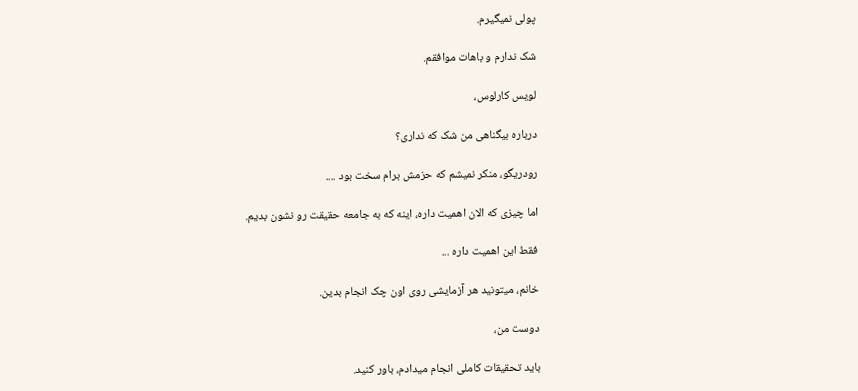پولی نمیگیرم.

شک ندارم و باهات موافقم.

لویس کارلوس،

درباره بیگناهی من شک که نداری؟

رودریگو، منکر نمیشم که حزمش برام سخت بود ....

اما چیزی که الان اهمیت داره، اینه که به جامعه حقیقت رو نشون بدیم.

فقط این اهمیت داره ...

خانم، میتونید هر آزمایشی روی اون چک انجام بدین.

دوست من،

باید تحقیقات کاملی انجام میدادم، باور کنید.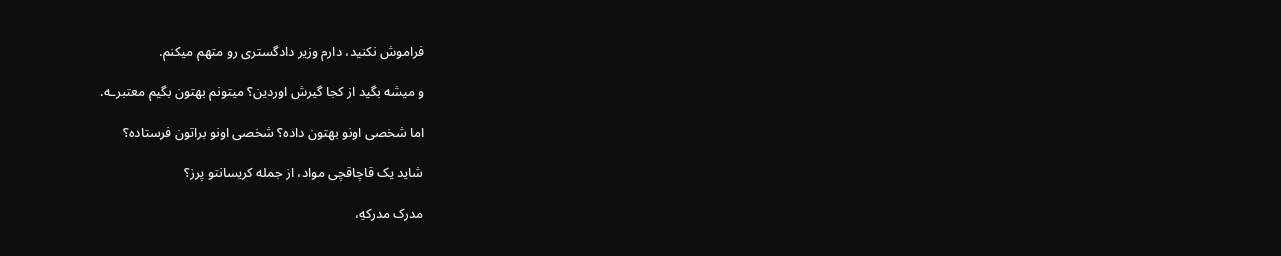فراموش نکنید، دارم وزیر دادگستری رو متهم میکنم.

و میشه بگید از کجا گیرش اوردین؟ میتونم بهتون بگیم معتبرـه.

اما شخصی اونو بهتون داده؟ شخصی اونو براتون فرستاده؟

شاید یک قاچاقچی مواد، از جمله کریسانتو پرز؟

مدرک مدرکهِ،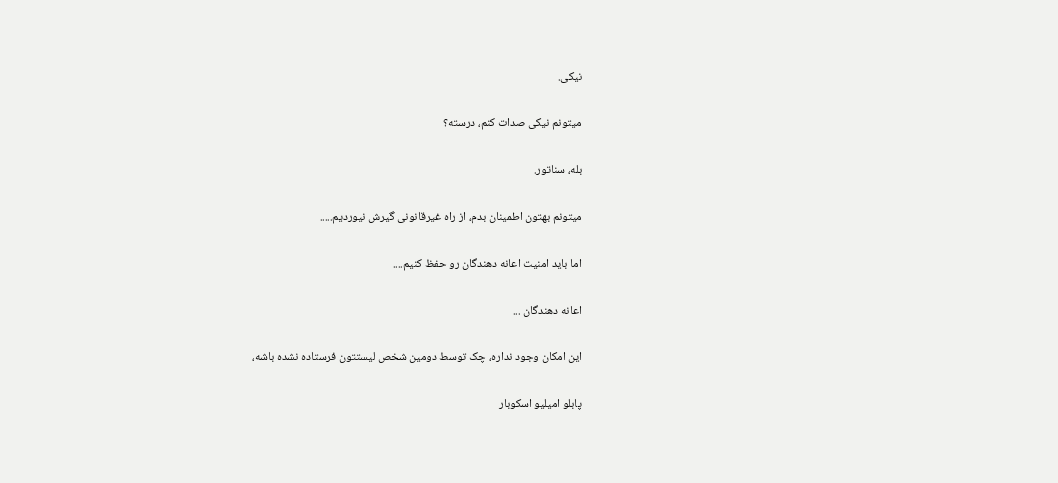نیکی.

میتونم نیکی صدات کنم، درسته؟

بله، سناتور.

میتونم بهتون اطمینان بدم، از راه غیرقانونی گیرش نیوردیم.....

اما باید امنیت اعانه دهندگان رو حفظ کنیم....

اعانه دهندگان ...

این امکان وجود نداره، چک توسط دومین شخص لیستتون فرستاده نشده باشه،

پابلو امیلیو اسکوبار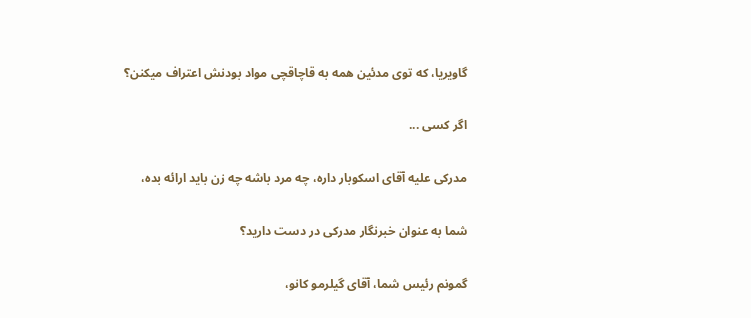گاویریا، که توی مدئین همه به قاچاقچی مواد بودنش اعتراف میکنن؟

اگر کسی ...

مدرکی علیه آقای اسکوبار داره، چه مرد باشه چه زن باید ارائه بده،

شما به عنوان خبرنگار مدرکی در دست دارید؟

گمونم رئیس شما، آقای گیلرمو کانو،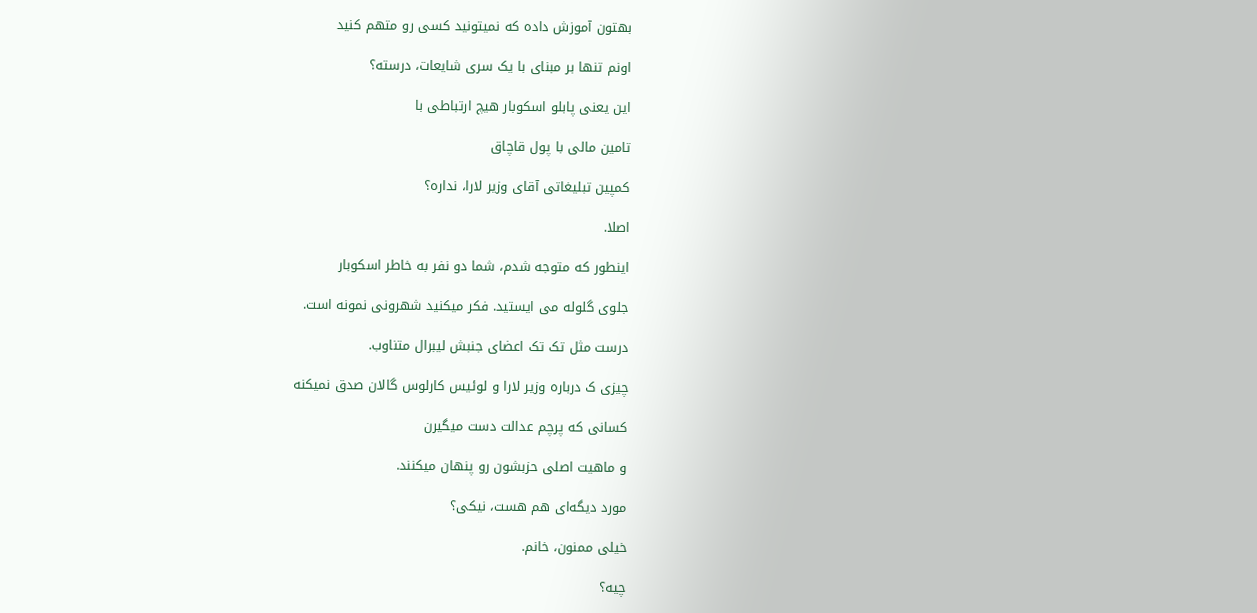بهتون آموزش داده که نمیتونید کسی رو متهم کنید

اونم تنها بر مبنای با یک سری شایعات، درسته؟

این یعنی پابلو اسکوبار هیچ ارتباطی با

تامین مالی با پول قاچاق

کمپین تبلیغاتی آقای وزیر لارا، نداره؟

اصلا.

اینطور که متوجه شدم، شما دو نفر به خاطر اسکوبار

جلوی گلوله می ایستید. فکر میکنید شهرونی نمونه است.

درست مثل تک تک اعضای جنبش لیبرال متناوب.

چیزی ک درباره وزیر لارا و لوئیس کارلوس گالان صدق نمیکنه

کسانی که پرچم عدالت دست میگیرن

و ماهیت اصلی حزبشون رو پنهان میکنند.

مورد دیگه‌ای هم هست، نیکی؟

خیلی ممنون، خانم.

چیه؟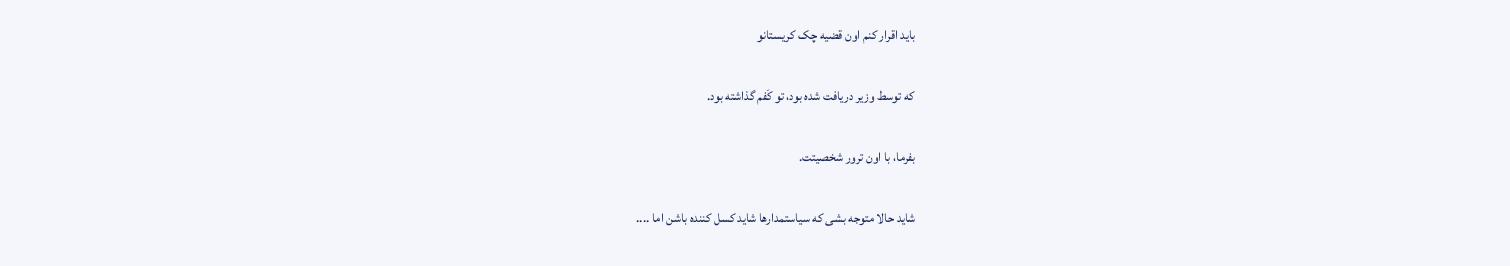باید اقرار کنم اون قضیه چک کریستانو

که توسط وزیر دریافت شده بود، تو کَفم گذاشته بود.

بفرما، با اون ترور شخصیتت.

شاید حالا متوجه بشی که سیاستمدارها شاید کسل کننده باشن اما ....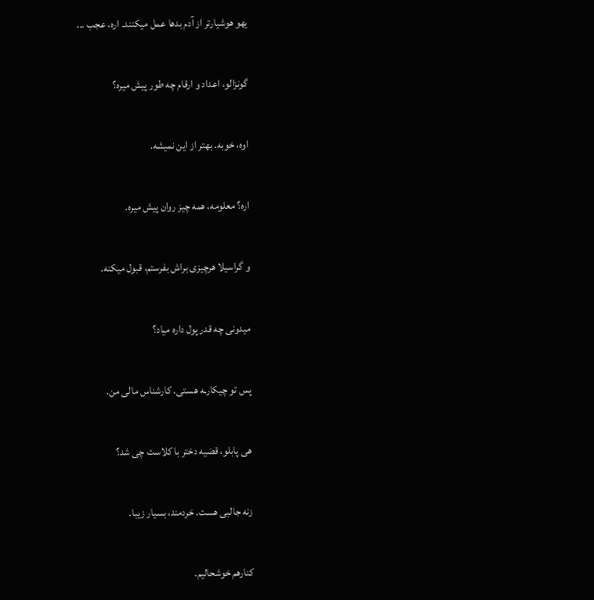یهو هوشیارتر از آدم بدها عمل میکنند. اره، عجب ...

گونزالو، اعداد و ارقام چه طور پیش میره؟

اوه، خوبه. بهتر از این نمیشه.

اره؟ معلومه، همه چیز روان پیش میره.

و گراسیلا هرچیزی براش بفرستم، قبول میکنه.

میدونی چه قدر پول داره میاد؟

پس تو چیکارـه هستی. کارشناس مالی من.

هی پابلو، قضیه دختر با کلاست چی شد؟

زنه جالبی هست. خردمند، بسیار زیبا.

کنارهم خوشحالیم.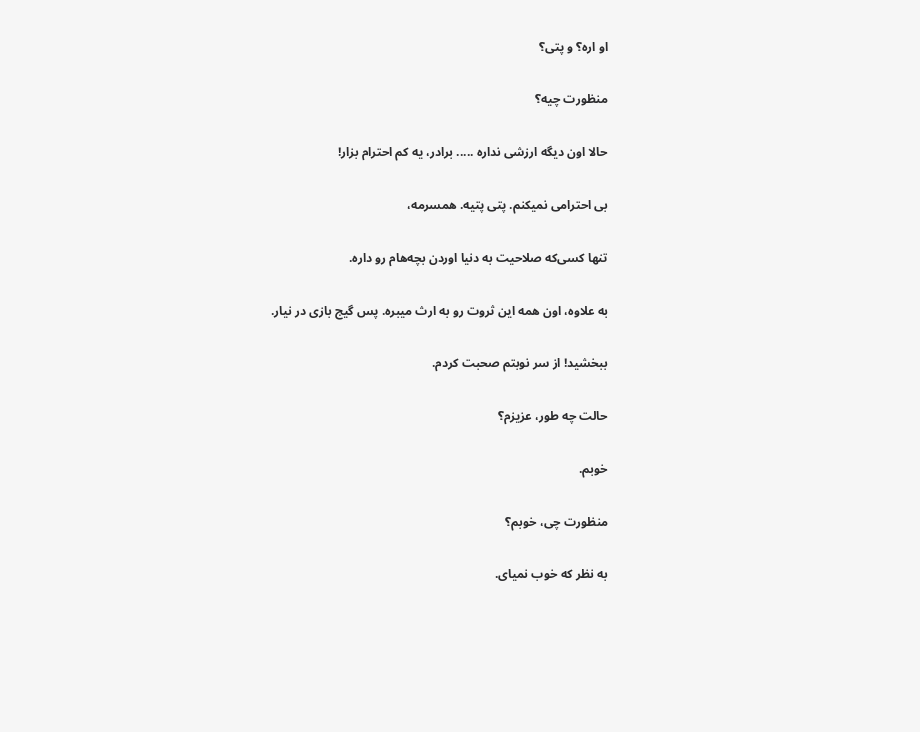او اره؟ و پتی؟

منظورت چیه؟

حالا اون دیگه ارزشی نداره ..... برادر، یه کم احترام بزار!

بی احترامی نمیکنم. پتی پتیه. همسرمه،

تنها کسی‌که صلاحیت به دنیا اوردن بچه‌هام رو داره.

به علاوه، اون همه این ثروت رو به ارث میبره. پس گیج بازی در نیار.

ببخشید! از سر نوبتم صحبت کردم.

حالت چه طور، عزیزم؟

خوبم.

منظورت چی، خوبم؟

به نظر که خوب نمیای.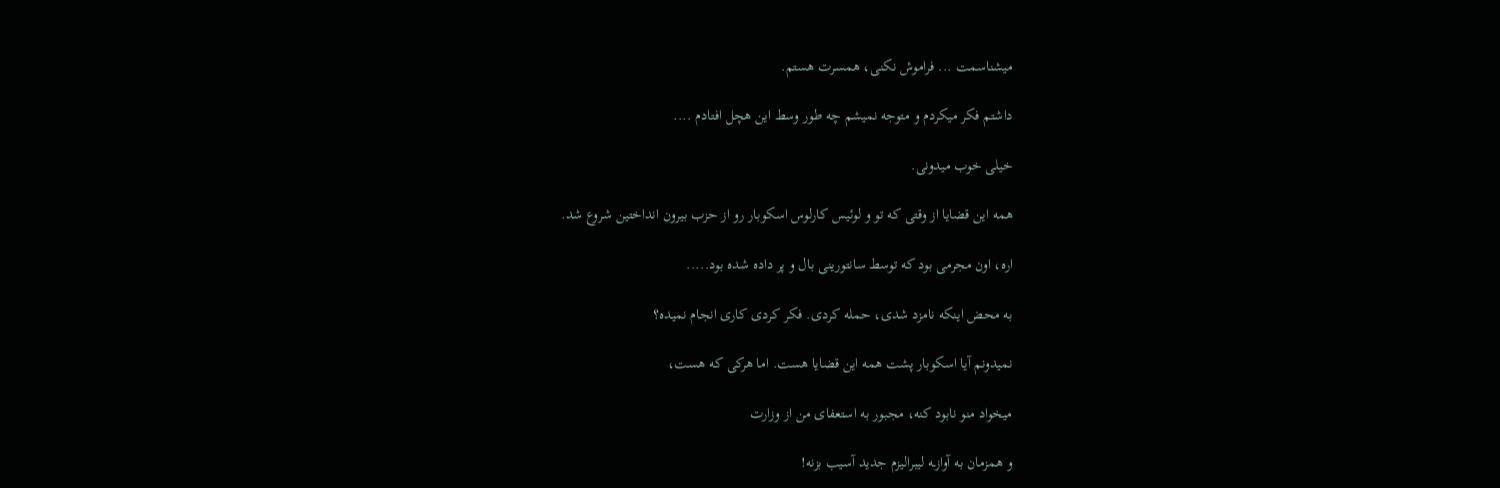میشناسمت ... فراموش نکنی، همسرت هستم.

داشتم فکر میکردم و متوجه نمیشم چه طور وسط این هچل افتادم ....

خیلی خوب میدونی.

همه این قضایا از وقتی که تو و لوئیس کارلوس اسکوبار رو از حزب بیرون انداختین شروع شد.

اره، اون مجرمی بود که توسط سانتورینی بال و پر داده شده بود.....

به محض اینکه نامزد شدی، حمله کردی. فکر کردی کاری انجام نمیده؟

نمیدونم آیا اسکوبار پشت همه این قضایا هست. اما هرکی که هست،

میخواد منو نابود کنه، مجبور به استعفای من از وزارت

و همزمان به آوازـه لیبرالیزم جدید آسیب بزنه!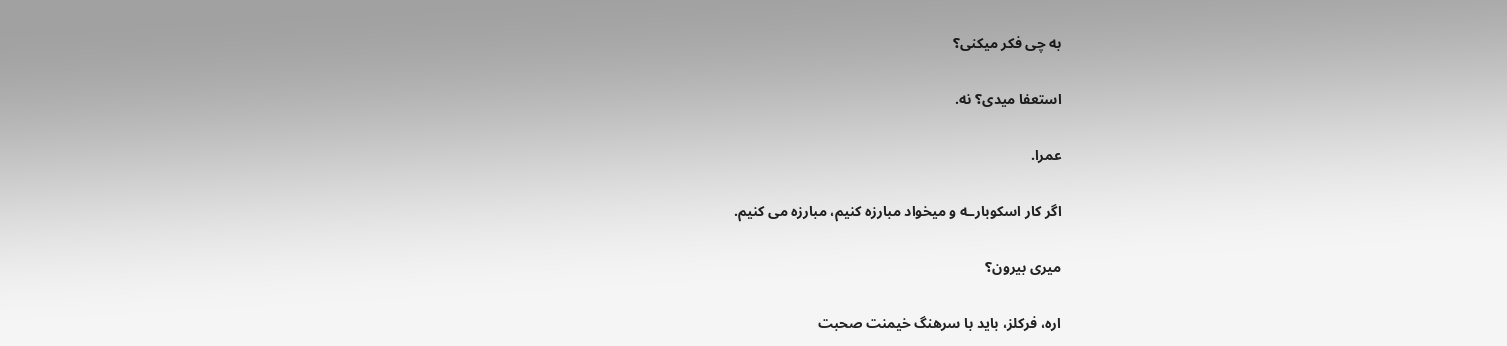به چی فکر میکنی؟

استعفا میدی؟ نه.

عمرا.

اگر کار اسکوبارـه و میخواد مبارزه کنیم، مبارزه می کنیم.

میری بیرون؟

اره، فرکلز، باید با سرهنگ خیمنت صحبت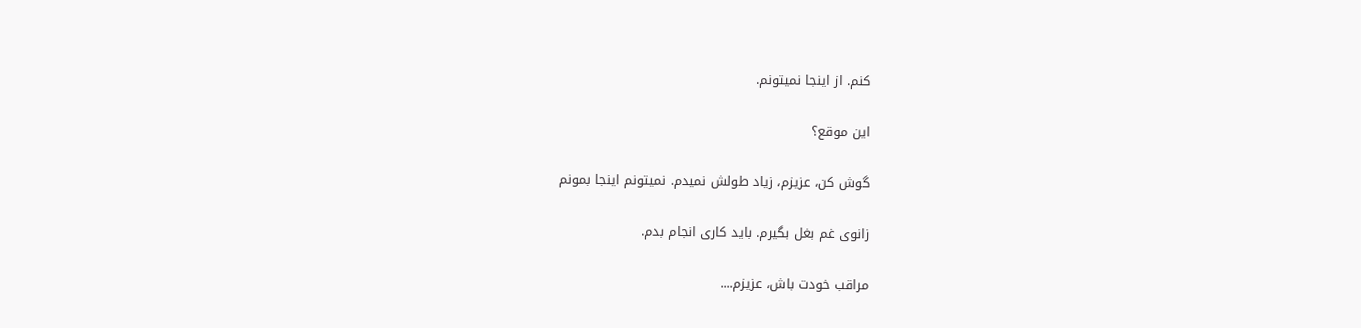کنم. از اینجا نمیتونم.

این موقع؟

گوش کن، عزیزم، زیاد طولش نمیدم. نمیتونم اینجا بمونم

زانوی غم بغل بگیرم. باید کاری انجام بدم.

مراقب خودت باش، عزیزم....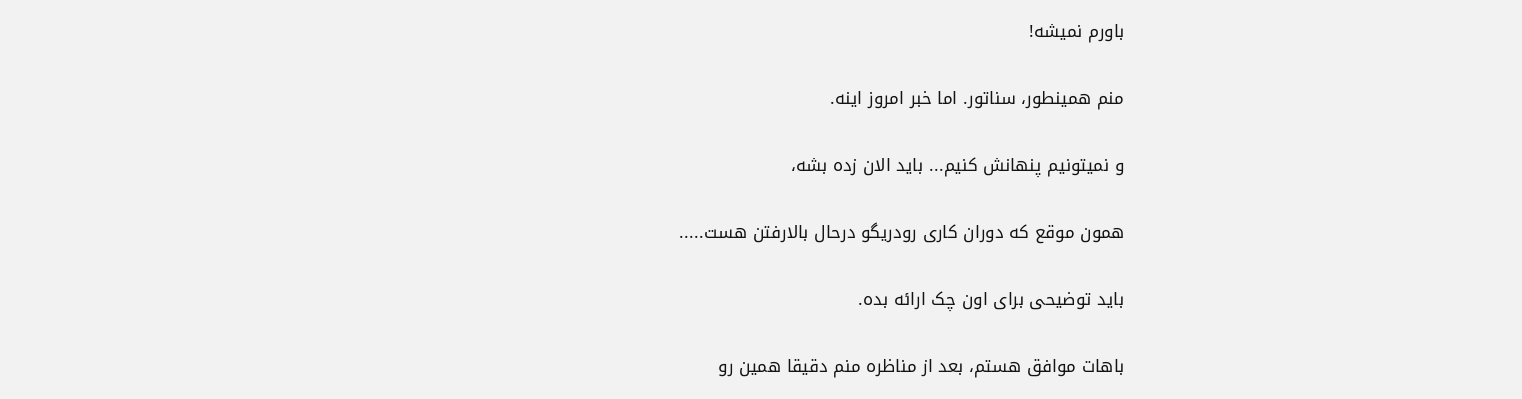باورم نمیشه!

منم همینطور، سناتور. اما خبر امروز اینه.

و نمیتونیم پنهانش کنیم... باید الان زده بشه،

همون موقع که دوران کاری رودریگو درحال بالارفتن هست.....

باید توضیحی برای اون چک ارائه بده.

باهات موافق هستم، بعد از مناظره منم دقیقا همین رو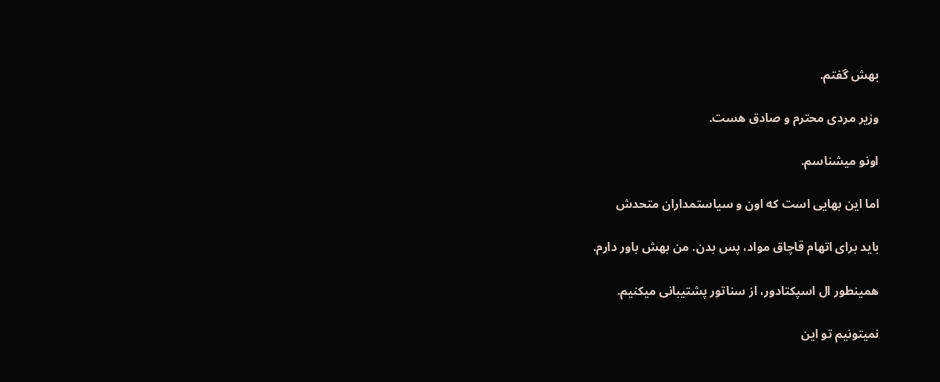بهش گفتم.

وزیر مردی محترم و صادق هست.

اونو میشناسم.

اما این بهایی است که اون و سیاستمداران متحدش

باید برای اتهام قاچاق مواد، پس بدن. من بهش باور دارم.

همینطور ال اسپکتادور، از سناتور پشتیبانی میکنیم.

نمیتونیم تو این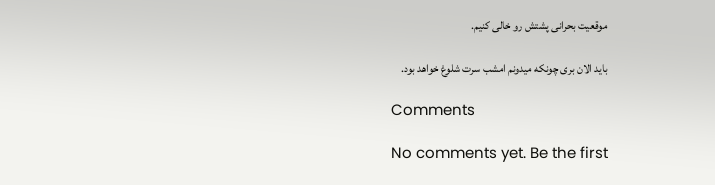موقعیت بحرانی پشتش رو خالی کنیم.

باید الان بری چونکه میدونم امشب سرت شلوغ خواهد بود.

Comments

No comments yet. Be the first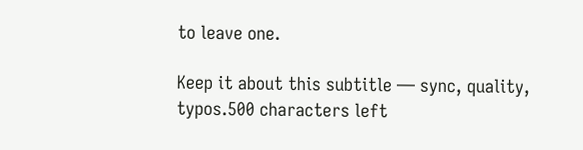to leave one.

Keep it about this subtitle — sync, quality, typos.500 characters left